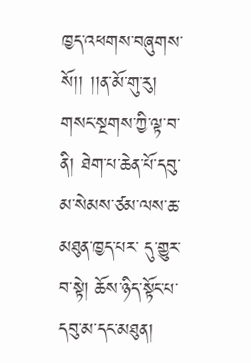ཁྱད་འཕགས་བཞུགས་སོ།། །།ན་མོ་གུ་རུ། གསང་སྔགས་ཀྱི་ལྟ་བ་ནི། ཐེག་པ་ཆེན་པོ་དབུ་མ་སེམས་ཙམ་ལས་ཆ་མཐུན་ཁྱད་པར་ དུ་གྱུར་བ་སྟེ། ཆོས་ཉིད་སྟོང་པ་དབུ་མ་དང་མཐུན།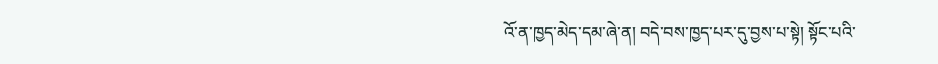འོ་ན་ཁྱད་མེད་དམ་ཞེ་ན། བདེ་བས་ཁྱད་པར་དུ་བྱས་པ་སྟེ། སྟོང་པའི་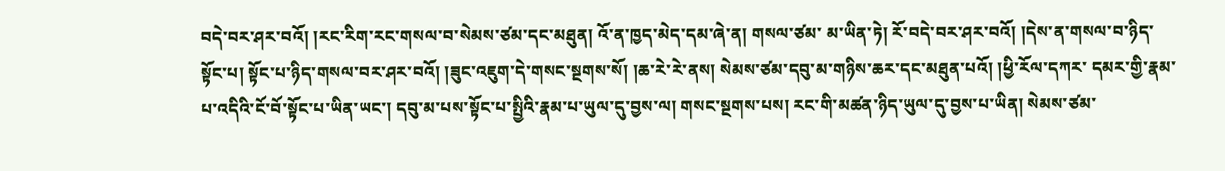བདེ་བར་ཤར་བའོ། །རང་རིག་རང་གསལ་བ་སེམས་ཙམ་དང་མཐུན། འོ་ན་ཁྱད་མེད་དམ་ཞེ་ན། གསལ་ཙམ་ མ་ཡིན་ཏེ། རོ་བདེ་བར་ཤར་བའོ། །དེས་ན་གསལ་བ་ཉིད་སྟོང་པ། སྟོང་པ་ཉིད་གསལ་བར་ཤར་བའོ། །ཟུང་འཇུག་དེ་གསང་སྔགས་སོ། །ཆ་རེ་རེ་ནས། སེམས་ཙམ་དབུ་མ་གཉིས་ཆར་དང་མཐུན་པའོ། །ཕྱི་རོལ་དཀར་ དམར་གྱི་རྣམ་པ་འདིའི་ངོ་བོ་སྟོང་པ་ཡིན་ཡང་། དབུ་མ་པས་སྟོང་པ་སྤྱིའི་རྣམ་པ་ཡུལ་དུ་བྱས་ལ། གསང་སྔགས་པས། རང་གི་མཚན་ཉིད་ཡུལ་དུ་བྱས་པ་ཡིན། སེམས་ཙམ་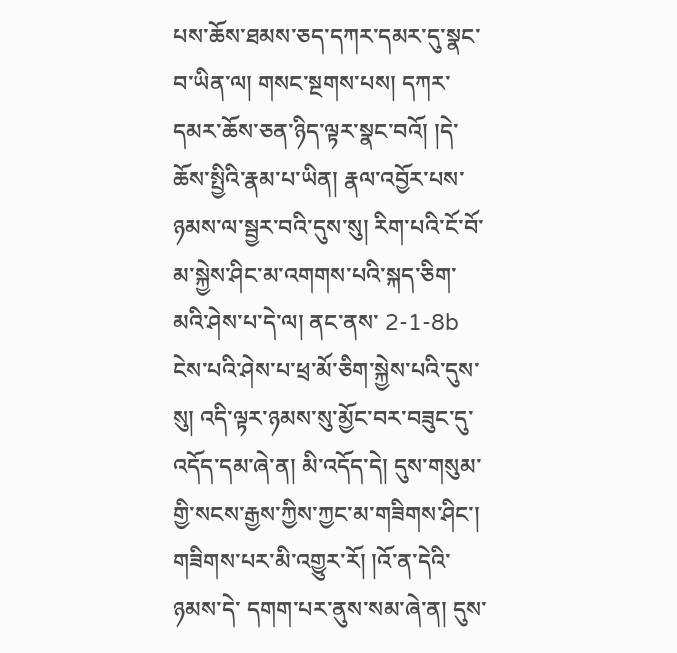པས་ཆོས་ཐམས་ཅད་དཀར་དམར་དུ་སྣང་བ་ཡིན་ལ། གསང་སྔགས་པས། དཀར་དམར་ཆོས་ཅན་ཉིད་ལྟར་སྣང་བའོ། །དེ་ཆོས་སྤྱིའི་རྣམ་པ་ཡིན། རྣལ་འབྱོར་པས་ཉམས་ལ་སྦྱར་བའི་དུས་སུ། རིག་པའི་ངོ་བོ་མ་སྐྱེས་ཤིང་མ་འགགས་པའི་སྐད་ཅིག་མའི་ཤེས་པ་དེ་ལ། ནང་ནས་ 2-1-8b ངེས་པའི་ཤེས་པ་ཕྲ་མོ་ཅིག་སྐྱེས་པའི་དུས་སུ། འདི་ལྟར་ཉམས་སུ་མྱོང་བར་བཟུང་དུ་འདོད་དམ་ཞེ་ན། མི་འདོད་དེ། དུས་གསུམ་གྱི་སངས་རྒྱས་ཀྱིས་ཀྱང་མ་གཟིགས་ཤིང་། གཟིགས་པར་མི་འགྱུར་རོ། །འོ་ན་དེའི་ཉམས་དེ་ དགག་པར་ནུས་སམ་ཞེ་ན། དུས་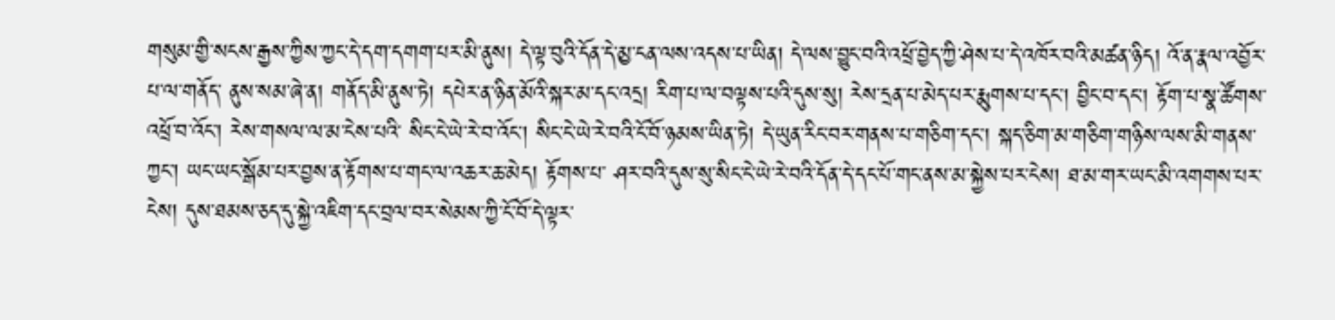གསུམ་གྱི་སངས་རྒྱས་ཀྱིས་ཀྱང་དེ་དག་དགག་པར་མི་ནུས། དེ་ལྟ་བུའི་དོན་དེ་མྱ་ངན་ལས་འདས་པ་ཡིན། དེ་ལས་བྱུང་བའི་འཕྲོ་བྱེད་ཀྱི་ཤེས་པ་དེ་འཁོར་བའི་མཚན་ཉིད། འོ་ན་རྣལ་འབྱོར་པ་ལ་གནོད་ ནུས་སམ་ཞེ་ན། གནོད་མི་ནུས་ཏེ། དཔེར་ན་ཉིན་མོའི་སྐར་མ་དང་འདྲ། རིག་པ་ལ་བལྟས་པའི་དུས་སུ། རེས་དྲན་པ་མེད་པར་རྨུགས་པ་དང་། བྱིང་བ་དང་། རྟོག་པ་སྣ་ཚོགས་འཕྲོ་བ་འོང་། རེས་གསལ་ལ་མ་ངེས་པའི་ སིང་ངེ་ཡེ་རེ་བ་འོང་། སིང་ངེ་ཡེ་རེ་བའི་ངོ་བོ་ཉམས་ཡིན་ཏེ། དེ་ཡུན་རིང་བར་གནས་པ་གཅིག་དང་། སྐད་ཅིག་མ་གཅིག་གཉིས་ལས་མི་གནས་ཀྱང་། ཡང་ཡང་སྒོམ་པར་བྱས་ན་རྟོགས་པ་གང་ལ་འཆར་ཆ་མེད། རྟོགས་པ་ ཤར་བའི་དུས་སུ་སིང་ངེ་ཡེ་རེ་བའི་དོན་དེ་དང་པོ་གང་ནས་མ་སྐྱེས་པར་ངེས། ཐ་མ་གར་ཡང་མི་འགགས་པར་ངེས། དུས་ཐམས་ཅད་དུ་སྐྱེ་འཇིག་དང་བྲལ་བར་སེམས་ཀྱི་ངོ་བོ་དེ་ལྟར་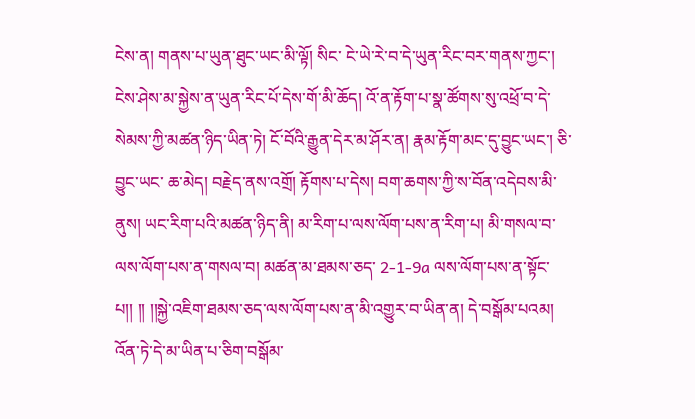ངེས་ན། གནས་པ་ཡུན་ཐུང་ཡང་མི་ལྟོ། སིང་ ངེ་ཡེ་རེ་བ་དེ་ཡུན་རིང་བར་གནས་ཀྱང་། ངེས་ཤེས་མ་སྐྱེས་ན་ཡུན་རིང་པོ་དེས་གོ་མི་ཆོད། འོ་ན་རྟོག་པ་སྣ་ཚོགས་སུ་འཕྲོ་བ་དེ་སེམས་ཀྱི་མཚན་ཉིད་ཡིན་ཏེ། ངོ་བོའི་རྒྱུན་དེར་མ་ཤོར་ན། རྣམ་རྟོག་མང་དུ་བྱུང་ཡང་། ཅི་བྱུང་ཡང་ ཆ་མེད། བརྗེད་ནས་འགྲོ། རྟོགས་པ་དེས། བག་ཆགས་ཀྱི་ས་བོན་འདེབས་མི་ནུས། ཡང་རིག་པའི་མཚན་ཉིད་ནི། མ་རིག་པ་ལས་ལོག་པས་ན་རིག་པ། མི་གསལ་བ་ལས་ལོག་པས་ན་གསལ་བ། མཚན་མ་ཐམས་ཅད་ 2-1-9a ལས་ལོག་པས་ན་སྟོང་པ།། །། །།སྐྱེ་འཇིག་ཐམས་ཅད་ལས་ལོག་པས་ན་མི་འགྱུར་བ་ཡིན་ན། དེ་བསྒོམ་པའམ། འོན་ཏེ་དེ་མ་ཡིན་པ་ཅིག་བསྒོམ་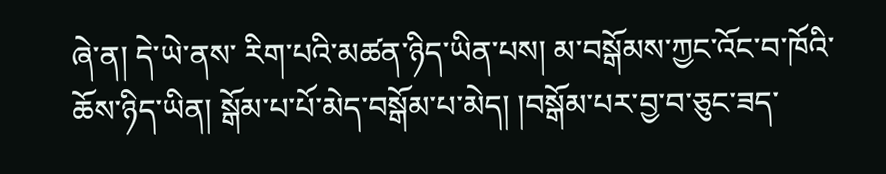ཞེ་ན། དེ་ཡེ་ནས་ རིག་པའི་མཚན་ཉིད་ཡིན་པས། མ་བསྒོམས་ཀྱང་འོང་བ་ཁོའི་ཆོས་ཉིད་ཡིན། སྒོམ་པ་པོ་མེད་བསྒོམ་པ་མེད། །བསྒོམ་པར་བྱ་བ་ཅུང་ཟད་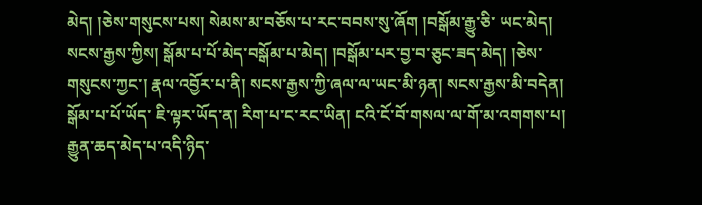མེད། །ཅེས་གསུངས་པས། སེམས་མ་བཅོས་པ་རང་བབས་སུ་ཞོག །བསྒོམ་རྒྱུ་ཅི་ ཡང་མེད། སངས་རྒྱས་ཀྱིས། སྒོམ་པ་པོ་མེད་བསྒོམ་པ་མེད། །བསྒོམ་པར་བྱ་བ་ཅུང་ཟད་མེད། །ཅེས་གསུངས་ཀྱང་། རྣལ་འབྱོར་པ་ནི། སངས་རྒྱས་ཀྱི་ཞལ་ལ་ཡང་མི་ཉན། སངས་རྒྱས་མི་བདེན། སྒོམ་པ་པོ་ཡོད་ ཇི་ལྟར་ཡོད་ན། རིག་པ་ང་རང་ཡིན། ངའི་ངོ་བོ་གསལ་ལ་གོ་མ་འགགས་པ། རྒྱུན་ཆད་མེད་པ་འདི་ཉིད་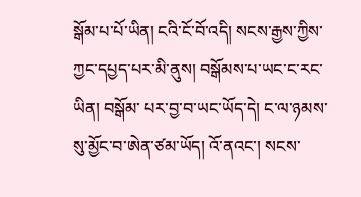སྒོམ་པ་པོ་ཡིན། ངའི་ངོ་བོ་འདི། སངས་རྒྱས་ཀྱིས་ཀྱང་དཔྱད་པར་མི་ནུས། བསྒོམས་པ་ཡང་ང་རང་ཡིན། བསྒོམ་ པར་བྱ་བ་ཡང་ཡོད་དེ། ང་ལ་ཉམས་སུ་མྱོང་བ་ཨེན་ཙམ་ཡོད། འོ་ནའང་། སངས་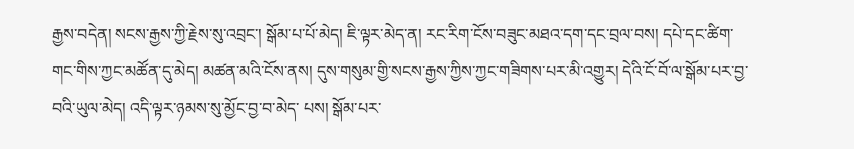རྒྱས་བདེན། སངས་རྒྱས་ཀྱི་རྗེས་སུ་འབྲང་། སྒོམ་པ་པོ་མེད། ཇི་ལྟར་མེད་ན། རང་རིག་ངོས་བཟུང་མཐའ་དག་དང་བྲལ་བས། དཔེ་དང་ཚིག་གང་གིས་ཀྱང་མཚོན་དུ་མེད། མཚན་མའི་ངོས་ནས། དུས་གསུམ་གྱི་སངས་རྒྱས་ཀྱིས་ཀྱང་གཟིགས་པར་མི་འགྱུར། དེའི་ངོ་བོ་ལ་སྒོམ་པར་བྱ་བའི་ཡུལ་མེད། འདི་ལྟར་ཉམས་སུ་མྱོང་བྱ་བ་མེད་ པས། སྒོམ་པར་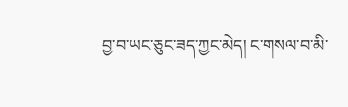བྱ་བ་ཡང་ཅུང་ཟད་ཀྱང་མེད། ང་གསལ་བ་མི་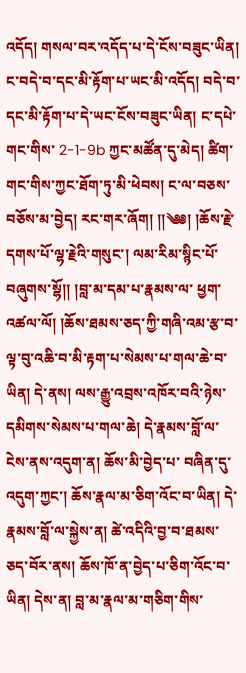འདོད། གསལ་བར་འདོད་པ་དེ་ངོས་བཟུང་ཡིན། ང་བདེ་བ་དང་མི་རྟོག་པ་ཡང་མི་འདོད། བདེ་བ་དང་མི་རྟོག་པ་དེ་ཡང་ངོས་བཟུང་ཡིན། ང་དཔེ་གང་གིས་ 2-1-9b ཀྱང་མཚོན་དུ་མེད། ཚིག་གང་གིས་ཀྱང་ཐོག་ཏུ་མི་ཕེབས། ང་ལ་བཅས་བཅོས་མ་བྱེད། རང་གར་ཞོག། །།༄༅། །ཆོས་རྗེ་དགས་པོ་ལྷ་རྗེའི་གསུང་། ལམ་རིམ་སྙིང་པོ་བཞུགས་སྷོ།། །བླ་མ་དམ་པ་རྣམས་ལ་ ཕྱག་འཚལ་ལོ། །ཆོས་ཐམས་ཅད་ཀྱི་གཞི་འམ་རྩ་བ་ལྟ་བུ་འཆི་བ་མི་རྟག་པ་སེམས་པ་གལ་ཆེ་བ་ཡིན། དེ་ནས། ལས་རྒྱུ་འབྲས་འཁོར་བའི་ཉེས་དམིགས་སེམས་པ་གལ་ཆེ། དེ་རྣམས་བློ་ལ་ངེས་ནས་འདུག་ན། ཆོས་མི་བྱེད་པ་ བཞིན་དུ་འདུག་ཀྱང་། ཆོས་རྣལ་མ་ཅིག་འོང་བ་ཡིན། དེ་རྣམས་བློ་ལ་སྐྱེས་ན། ཚེ་འདིའི་བྱ་བ་ཐམས་ཅད་བོར་ནས། ཆོས་ཁོ་ན་བྱེད་པ་ཅིག་འོང་བ་ཡིན། དེས་ན། བླ་མ་རྣལ་མ་གཅིག་གིས་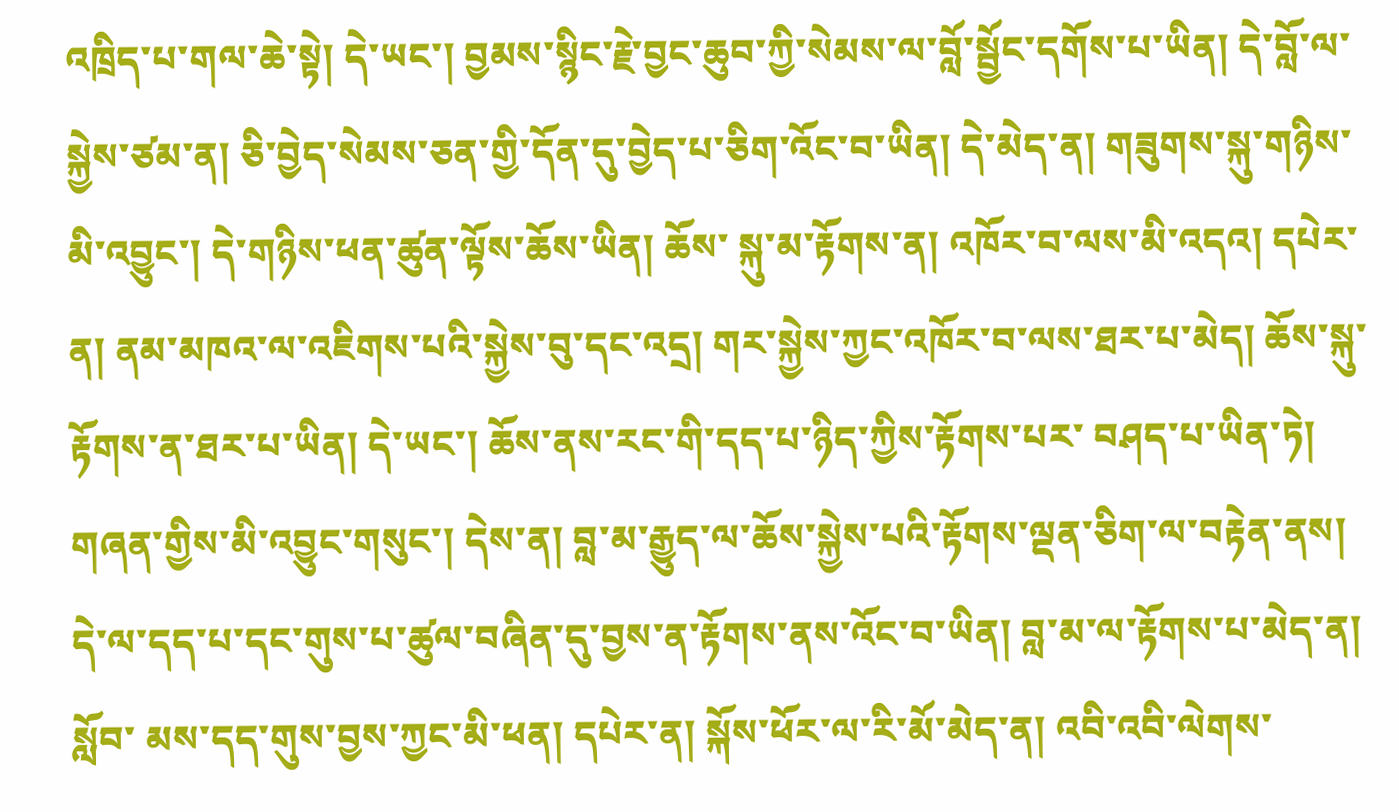འཁྲིད་པ་གལ་ཆེ་སྟེ། དེ་ཡང་། བྱམས་སྙིང་རྗེ་བྱང་ཆུབ་ཀྱི་སེམས་ལ་བློ་སྦྱོང་དགོས་པ་ཡིན། དེ་བློ་ལ་སྐྱེས་ཙམ་ན། ཅི་བྱེད་སེམས་ཅན་གྱི་དོན་དུ་བྱེད་པ་ཅིག་འོང་བ་ཡིན། དེ་མེད་ན། གཟུགས་སྐུ་གཉིས་མི་འབྱུང་། དེ་གཉིས་ཕན་ཚུན་ལྟོས་ཆོས་ཡིན། ཆོས་ སྐུ་མ་རྟོགས་ན། འཁོར་བ་ལས་མི་འདའ། དཔེར་ན། ནམ་མཁའ་ལ་འཇིགས་པའི་སྐྱེས་བུ་དང་འདྲ། གར་སྐྱེས་ཀྱང་འཁོར་བ་ལས་ཐར་པ་མེད། ཆོས་སྐུ་རྟོགས་ན་ཐར་པ་ཡིན། དེ་ཡང་། ཆོས་ནས་རང་གི་དད་པ་ཉིད་ཀྱིས་རྟོགས་པར་ བཤད་པ་ཡིན་ཏེ། གཞན་གྱིས་མི་འབྱུང་གསུང་། དེས་ན། བླ་མ་རྒྱུད་ལ་ཆོས་སྐྱེས་པའི་རྟོགས་ལྡན་ཅིག་ལ་བརྟེན་ནས། དེ་ལ་དད་པ་དང་གུས་པ་ཚུལ་བཞིན་དུ་བྱས་ན་རྟོགས་ནས་འོང་བ་ཡིན། བླ་མ་ལ་རྟོགས་པ་མེད་ན། སློབ་ མས་དད་གུས་བྱས་ཀྱང་མི་ཕན། དཔེར་ན། སྐོས་ཕོར་ལ་རི་མོ་མེད་ན། འབི་འབི་ལེགས་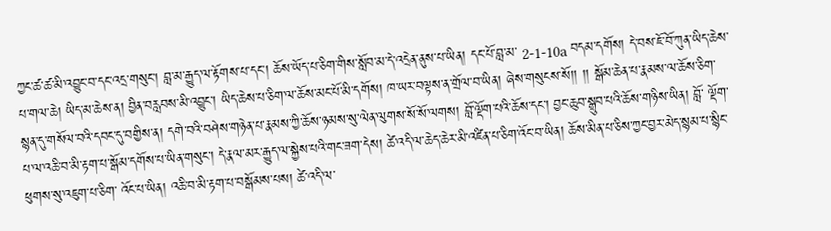ཀྱང་ཚ་ཚ་མི་འབྱུང་བ་དང་འདྲ་གསུང་། བླ་མ་རྒྱུད་ལ་རྟོགས་པ་དང་། ཆོས་ཡོད་པ་ཅིག་གིས་སློབ་མ་དེ་འདྲེན་ནུས་པ་ཡིན། དང་པོ་བླ་མ་ 2-1-10a བདམ་དགོས། དེ་བས་ཇོ་བོ་ཀུན་ཡིད་ཆེས་པ་གལ་ཆེ། ཡིད་མ་ཆེས་ན། བྱིན་བརླབས་མི་འབྱུང་། ཡིད་ཆེས་པ་ཅིག་ལ་ཆོས་མང་པོ་མི་དགོས། ཁ་ཡར་བལྟས་ན་གྲོལ་བ་ཡིན། ཞེས་གསུངས་སོ།། །། སྒོམ་ཆེན་པ་རྣམས་ལ་ཆོས་ཅིག་སྙན་དུ་གསོལ་བའི་དབང་དུ་བགྱིས་ན། དགེ་བའི་བཤེས་གཉེན་པ་རྣམས་ཀྱི་ཆོས་ཉམས་སུ་ལེན་ལུགས་སོ་སོ་ལགས། བློ་ལྡོག་པའི་ཆོས་དང་། བྱང་ཆུབ་སྒྲུབ་པའི་ཆོས་གཉིས་ཡིན། བློ་ ལྡོག་པ་ལ་འཆི་བ་མི་རྟག་པ་སྒོམ་དགོས་པ་ཡིན་གསུང་། དེ་རྣལ་མར་རྒྱུད་ལ་སྐྱེས་པའི་གང་ཟག་དེས། ཚེ་འདི་ལ་ཆེད་ཆེར་མི་འཛིན་པ་ཅིག་འོང་བ་ཡིན། ཆོས་མིན་པ་ཅིས་ཀྱང་བྱར་མེད་སྙམ་པ་སྙིང་ཕུགས་སུ་འཇུག་པ་ཅིག་ འོང་པ་ཡིན། འཆི་བ་མི་རྟག་པ་བསྒོམས་པས། ཚེ་འདི་ལ་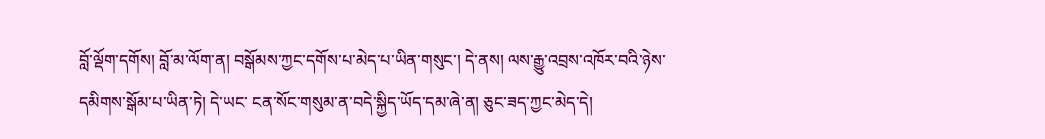བློ་ལྡོག་དགོས། བློ་མ་ལོག་ན། བསྒོམས་ཀྱང་དགོས་པ་མེད་པ་ཡིན་གསུང་། དེ་ནས། ལས་རྒྱུ་འབྲས་འཁོར་བའི་ཉེས་དམིགས་སྒོམ་པ་ཡིན་ཏེ། དེ་ཡང་ ངན་སོང་གསུམ་ན་བདེ་སྐྱིད་ཡོད་དམ་ཞེ་ན། ཅུང་ཟད་ཀྱང་མེད་དེ།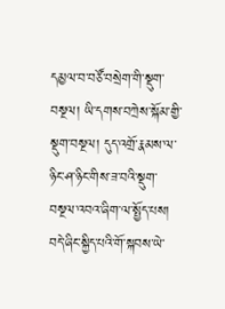དམྱལ་བ་བཙོ་བསྲེག་གི་སྡུག་བསྔལ། ཡི་དགས་བཀྲེས་སྐོམ་གྱི་སྡུག་བསྔལ། དུད་འགྲོ་རྣམས་ལ་ཉིང་ཤ་ཉིང་གིས་ཟ་བའི་སྡུག་བསྔལ་འབའ་ཞིག་ལ་སྤྱོད་པས། བདེ་ཞིང་སྐྱིད་པའི་གོ་སྐབས་ཡེ་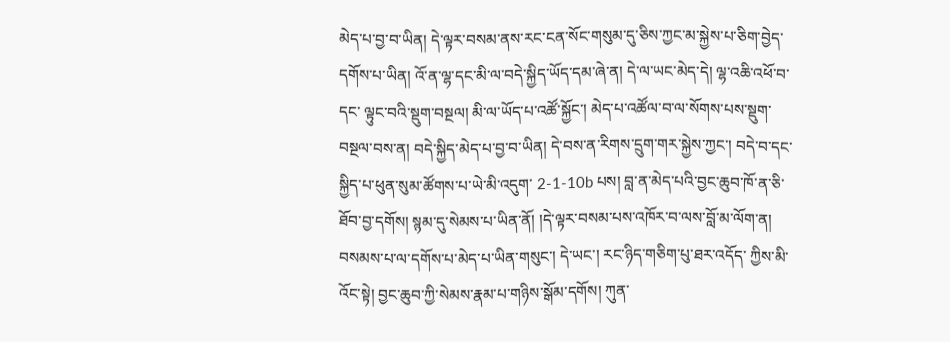མེད་པ་བྱ་བ་ཡིན། དེ་ལྟར་བསམ་ནས་རང་ངན་སོང་གསུམ་དུ་ཅིས་ཀྱང་མ་སྐྱེས་པ་ཅིག་བྱེད་དགོས་པ་ཡིན། འོ་ན་ལྷ་དང་མི་ལ་བདེ་སྐྱིད་ཡོད་དམ་ཞེ་ན། དེ་ལ་ཡང་མེད་དེ། ལྷ་འཆི་འཕོ་བ་དང་ ལྟུང་བའི་སྡུག་བསྔལ། མི་ལ་ཡོད་པ་འཚོ་སྐྱོང་། མེད་པ་འཚོལ་བ་ལ་སོགས་པས་སྡུག་བསྔལ་བས་ན། བདེ་སྐྱིད་མེད་པ་བྱ་བ་ཡིན། དེ་བས་ན་རིགས་དྲུག་གར་སྐྱེས་ཀྱང་། བདེ་བ་དང་སྐྱིད་པ་ཕུན་སུམ་ཚོགས་པ་ཡེ་མི་འདུག་ 2-1-10b པས། བླ་ན་མེད་པའི་བྱང་ཆུབ་ཁོ་ན་ཅི་ཐོབ་བྱ་དགོས། སྙམ་དུ་སེམས་པ་ཡིན་ནོ། །དེ་ལྟར་བསམ་པས་འཁོར་བ་ལས་བློ་མ་ལོག་ན། བསམས་པ་ལ་དགོས་པ་མེད་པ་ཡིན་གསུང་། དེ་ཡང་། རང་ཉིད་གཅིག་པུ་ཐར་འདོད་ ཀྱིས་མི་འོང་སྟེ། བྱང་ཆུབ་ཀྱི་སེམས་རྣམ་པ་གཉིས་སྒོམ་དགོས། ཀུན་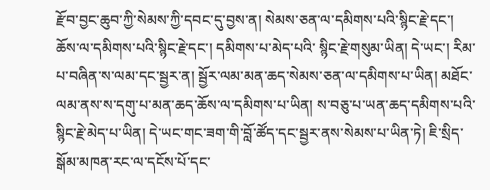རྫོབ་བྱང་ཆུབ་ཀྱི་སེམས་ཀྱི་དབང་དུ་བྱས་ན། སེམས་ཅན་ལ་དམིགས་པའི་སྙིང་རྗེ་དང་། ཆོས་ལ་དམིགས་པའི་སྙིང་རྗེ་དང་། དམིགས་པ་མེད་པའི་ སྙིང་རྗེ་གསུམ་ཡིན། དེ་ཡང་། རིམ་པ་བཞིན་ས་ལམ་དང་སྦྱར་ན། སྦྱོར་ལམ་མན་ཆད་སེམས་ཅན་ལ་དམིགས་པ་ཡིན། མཐོང་ལམ་ནས་ས་དགུ་པ་མན་ཆད་ཆོས་ལ་དམིགས་པ་ཡིན། ས་བཅུ་པ་ཡན་ཆད་དམིགས་པའི་ སྙིང་རྗེ་མེད་པ་ཡིན། དེ་ཡང་གང་ཟག་གི་བློ་ཚོད་དང་སྦྱར་ནས་སེམས་པ་ཡིན་ཏེ། ཇི་སྲིད་སྒོམ་མཁན་རང་ལ་དངོས་པོ་དང་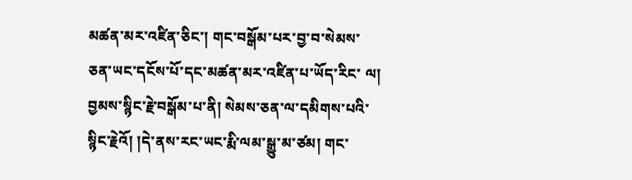མཚན་མར་འཛིན་ཅིང་། གང་བསྒོམ་པར་བྱ་བ་སེམས་ཅན་ཡང་དངོས་པོ་དང་མཚན་མར་འཛིན་པ་ཡོད་རིང་ ལ། བྱམས་སྙིང་རྗེ་བསྒོམ་པ་ནི། སེམས་ཅན་ལ་དམིགས་པའི་སྙིང་རྗེའོ། །དེ་ནས་རང་ཡང་རྨི་ལམ་སྒྱུ་མ་ཙམ། གང་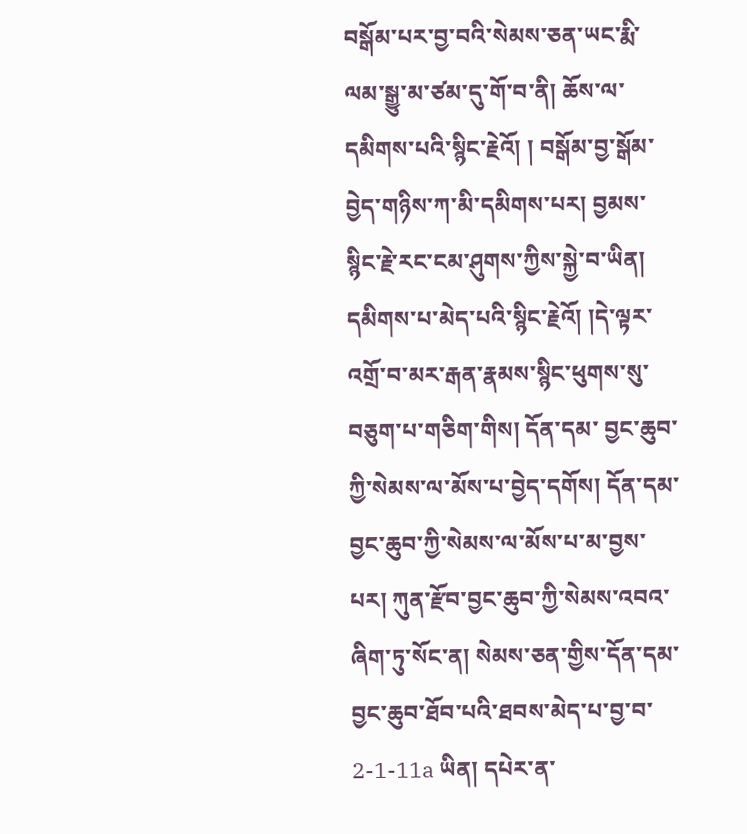བསྒོམ་པར་བྱ་བའི་སེམས་ཅན་ཡང་རྨི་ལམ་སྒྱུ་མ་ཙམ་དུ་གོ་བ་ནི། ཆོས་ལ་དམིགས་པའི་སྙིང་རྗེའོ། ། བསྒོམ་བྱ་སྒོམ་བྱེད་གཉིས་ཀ་མི་དམིགས་པར། བྱམས་སྙིང་རྗེ་རང་ངམ་ཤུགས་ཀྱིས་སྐྱེ་བ་ཡིན། དམིགས་པ་མེད་པའི་སྙིང་རྗེའོ། །དེ་ལྟར་འགྲོ་བ་མར་རྒན་རྣམས་སྙིང་ཕུགས་སུ་བཅུག་པ་གཅིག་གིས། དོན་དམ་ བྱང་ཆུབ་ཀྱི་སེམས་ལ་མོས་པ་བྱེད་དགོས། དོན་དམ་བྱང་ཆུབ་ཀྱི་སེམས་ལ་མོས་པ་མ་བྱས་པར། ཀུན་རྫོབ་བྱང་ཆུབ་ཀྱི་སེམས་འབའ་ཞིག་ཏུ་སོང་ན། སེམས་ཅན་གྱིས་དོན་དམ་བྱང་ཆུབ་ཐོབ་པའི་ཐབས་མེད་པ་བྱ་བ་ 2-1-11a ཡིན། དཔེར་ན་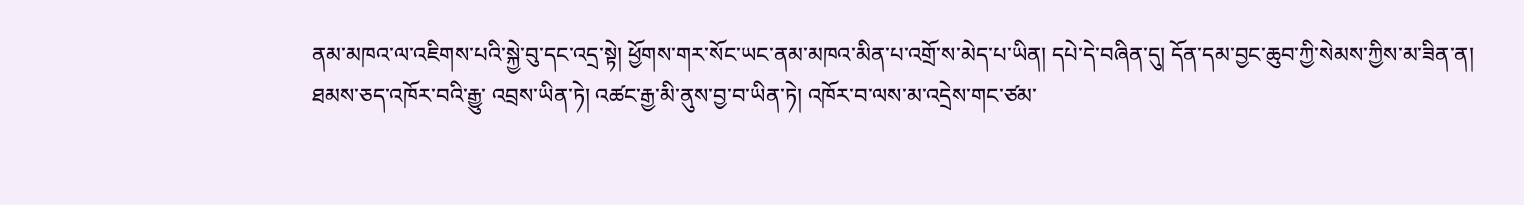ནམ་མཁའ་ལ་འཇིགས་པའི་སྐྱེ་བུ་དང་འདྲ་སྟེ། ཕྱོགས་གར་སོང་ཡང་ནམ་མཁའ་མིན་པ་འགྲོ་ས་མེད་པ་ཡིན། དཔེ་དེ་བཞིན་དུ། དོན་དམ་བྱང་ཆུབ་ཀྱི་སེམས་ཀྱིས་མ་ཟིན་ན། ཐམས་ཅད་འཁོར་བའི་རྒྱུ་ འབྲས་ཡིན་ཏེ། འཚང་རྒྱ་མི་ནུས་བྱ་བ་ཡིན་ཏེ། འཁོར་བ་ལས་མ་འདྲེས་གང་ཙམ་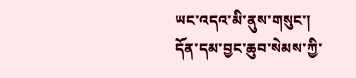ཡང་འདའ་མི་ནུས་གསུང་། དོན་དམ་བྱང་ཆུབ་སེམས་ཀྱི་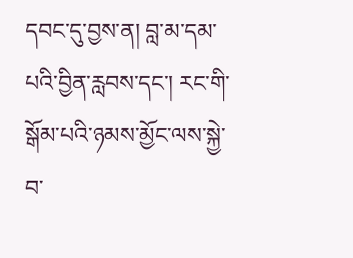དབང་དུ་བྱས་ན། བླ་མ་དམ་པའི་བྱིན་རླབས་དང་། རང་གི་སྒོམ་པའི་ཉམས་མྱོང་ལས་སྐྱེ་བ་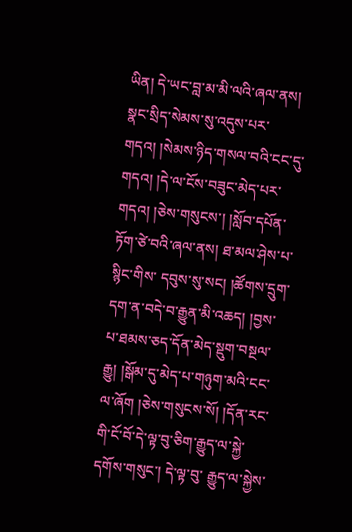ཡིན། དེ་ཡང་བླ་མ་མི་ལའི་ཞལ་ནས། སྣང་སྲིད་སེམས་སུ་འདུས་པར་གདའ། །སེམས་ཉིད་གསལ་བའི་ངང་དུ་གདའ། །དེ་ལ་ངོས་བཟུང་མེད་པར་གདའ། །ཅེས་གསུངས་། །སློབ་དཔོན་ཏོག་ཙེ་བའི་ཞལ་ནས། ཐ་མལ་ཤེས་པ་སྙིང་གིས་ དབུས་སུ་སང། །ཚོགས་དྲུག་དག་ན་བདེ་བ་རྒྱུན་མི་འཆད། །བྱས་པ་ཐམས་ཅད་དོན་མེད་སྡུག་བསྔལ་རྒྱུ། །སྒོམ་དུ་མེད་པ་གཉུག་མའི་ངང་ལ་ཞོག །ཅེས་གསུངས་སོ། །དོན་རང་གི་ངོ་བོ་དེ་ལྟ་བུ་ཅིག་རྒྱུད་ལ་སྐྱེ་དགོས་གསུང་། དེ་ལྟ་བུ་ རྒྱུད་ལ་སྐྱེས་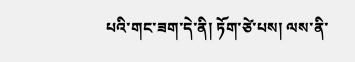པའི་གང་ཟག་དེ་ནི། ཏོག་ཙེ་པས། ལས་ནི་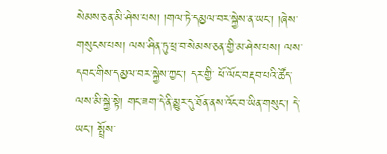སེམས་ཅན་མི་ཤེས་པས། །གལ་ཏེ་དམྱལ་བར་སྐྱེས་ན་ཡང་། །ཞེས་གསུངས་པས། ལས་ཤིན་ཏུ་ཕྲ་བ་སེམས་ཅན་གྱི་མ་ཤེས་པས། ལས་དབང་གིས་དམྱལ་བར་སྐྱེས་ཀྱང་། དར་གྱི་ ཕོ་ལོང་བརྡབ་པའི་ཚོད་ལས་མི་སྐྱེ་སྟེ། གང་ཟག་དེ་ནི་མྱུར་དུ་ཐོན་ནས་འོང་བ་ཡིན་གསུང་། དེ་ཡང་། སྤྲོས་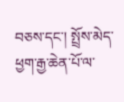བཅས་དང་། སྤྲོས་མེད་ཕྱག་རྒྱ་ཆེན་པོ་ལ་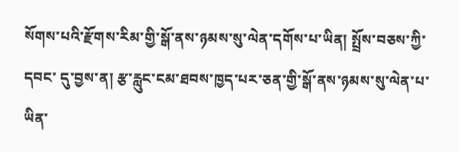སོགས་པའི་རྫོགས་རིམ་གྱི་སྒོ་ནས་ཉམས་སུ་ལེན་དགོས་པ་ཡིན། སྤྲོས་བཅས་ཀྱི་དབང་ དུ་བྱས་ན། རྩ་རླུང་ངམ་ཐབས་ཁྱད་པར་ཅན་གྱི་སྒོ་ནས་ཉམས་སུ་ལེན་པ་ཡིན་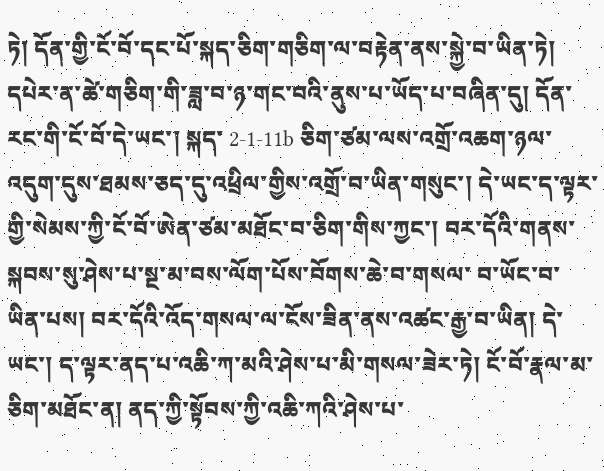ཏེ། དོན་གྱི་ངོ་བོ་དང་པོ་སྐད་ཅིག་གཅིག་ལ་བརྟེན་ནས་སྐྱེ་བ་ཡིན་ཏེ། དཔེར་ན་ཚེ་གཅིག་གི་ཟླ་བ་ཉ་གང་བའི་ནུས་པ་ཡོད་པ་བཞིན་དུ། དོན་རང་གི་ངོ་བོ་དེ་ཡང་། སྐད་ 2-1-11b ཅིག་ཙམ་ལས་འགྲོ་འཆག་ཉལ་འདུག་དུས་ཐམས་ཅད་དུ་འཕྲིལ་གྱིས་འགྲོ་བ་ཡིན་གསུང་། དེ་ཡང་ད་ལྟར་གྱི་སེམས་ཀྱི་ངོ་བོ་ཨེན་ཙམ་མཐོང་བ་ཅིག་གིས་ཀྱང་། བར་དོའི་གནས་སྐབས་སུ་ཤེས་པ་སྔ་མ་བས་ལོག་པོས་བོགས་ཆེ་བ་གསལ་ བ་ཡོང་བ་ཡིན་པས། བར་དོའི་འོད་གསལ་ལ་ངོས་ཟིན་ནས་འཚང་རྒྱ་བ་ཡིན། དེ་ཡང་། ད་ལྟར་ནད་པ་འཆི་ཀ་མའི་ཤེས་པ་མི་གསལ་ཟེར་ཏེ། ངོ་བོ་རྣལ་མ་ཅིག་མཐོང་ན། ནད་ཀྱི་སྟོབས་ཀྱི་འཆི་ཀའི་ཤེས་པ་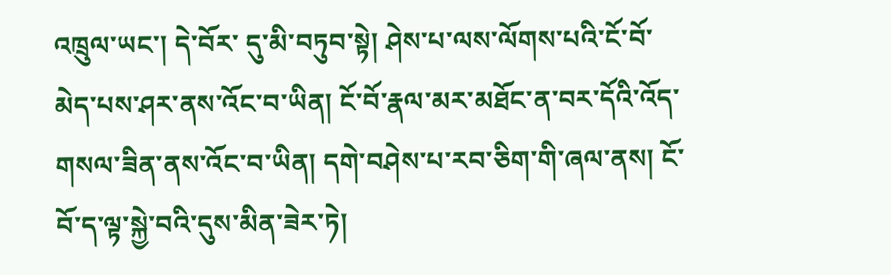འཁྲུལ་ཡང་། དེ་བོར་ དུ་མི་བཏུབ་སྟེ། ཤེས་པ་ལས་ལོགས་པའི་ངོ་བོ་མེད་པས་ཤར་ནས་འོང་བ་ཡིན། ངོ་བོ་རྣལ་མར་མཐོང་ན་བར་དོའི་འོད་གསལ་ཟིན་ནས་འོང་བ་ཡིན། དགེ་བཤེས་པ་རབ་ཅིག་གི་ཞལ་ནས། ངོ་བོ་ད་ལྟ་སྐྱེ་བའི་དུས་མིན་ཟེར་ཏེ།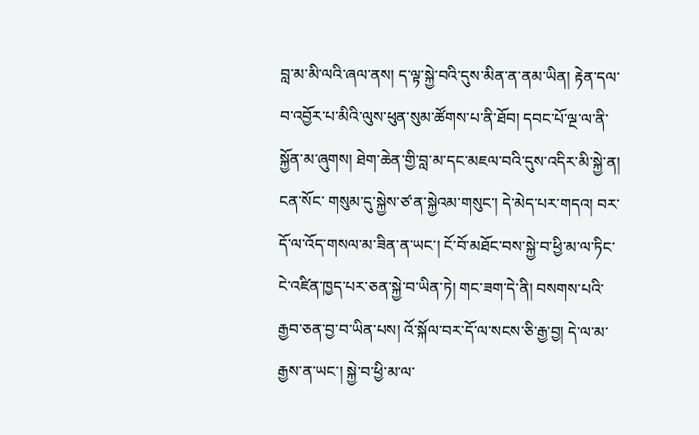བླ་མ་མི་ལའི་ཞལ་ནས། ད་ལྟ་སྐྱེ་བའི་དུས་མིན་ན་ནམ་ཡིན། རྟེན་དལ་བ་འབྱོར་པ་མིའི་ལུས་ཕུན་སུམ་ཚོགས་པ་ནི་ཐོབ། དབང་པོ་ལྔ་ལ་ནི་སྐྱོན་མ་ཞུགས། ཐེག་ཆེན་གྱི་བླ་མ་དང་མཇལ་བའི་དུས་འདིར་མི་སྐྱེ་ན། ངན་སོང་ གསུམ་དུ་སྐྱེས་ཙ་ན་སྐྱེའམ་གསུང་། དེ་མེད་པར་གདའ། བར་དོ་ལ་འོད་གསལ་མ་ཟིན་ན་ཡང་། ངོ་བོ་མཐོང་བས་སྐྱེ་བ་ཕྱི་མ་ལ་ཏིང་ངེ་འཛིན་ཁྱད་པར་ཅན་སྐྱེ་བ་ཡིན་ཏེ། གང་ཟག་དེ་ནི། བསགས་པའི་རྒྱབ་ཅན་བྱ་བ་ཡིན་པས། འོ་སྐོལ་བར་དོ་ལ་སངས་ཅི་རྒྱ་བྱ། དེ་ལ་མ་རྒྱས་ན་ཡང་། སྐྱེ་བ་ཕྱི་མ་ལ་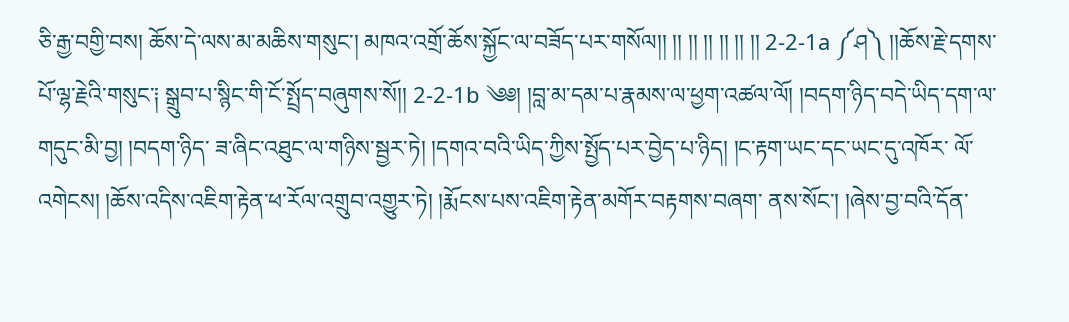ཅི་རྒྱ་བགྱི་བས། ཆོས་དེ་ལས་མ་མཆིས་གསུང་། མཁའ་འགྲོ་ཆོས་སྐྱོང་ལ་བཟོད་པར་གསོལ།། །། །། །། །། །། །། 2-2-1a ༼ཤ༽ །།ཆོས་རྗེ་དགས་པོ་ལྷ་རྗེའི་གསུང་༐ སྒྲུབ་པ་སྙིང་གི་ངོ་སྤྲོད་བཞུགས་སོ།། 2-2-1b ༄༅། །བླ་མ་དམ་པ་རྣམས་ལ་ཕྱག་འཚལ་ལོ། །བདག་ཉིད་བདེ་ཡིད་དག་ལ་གདུང་མི་བྱ། །བདག་ཉིད་ ཟ་ཞིང་འཐུང་ལ་གཉིས་སྦྱར་ཏེ། །དགའ་བའི་ཡིད་ཀྱིས་སྤྱོད་པར་བྱེད་པ་ཉིད། །ང་རྟག་ཡང་དང་ཡང་དུ་འཁོར་ ལོ་འགེངས། །ཆོས་འདིས་འཇིག་རྟེན་ཕ་རོལ་འགྲུབ་འགྱུར་ཏེ། །རྨོངས་པས་འཇིག་རྟེན་མགོར་བརྟགས་བཞག་ ནས་སོང་། །ཞེས་བྱ་བའི་དོན་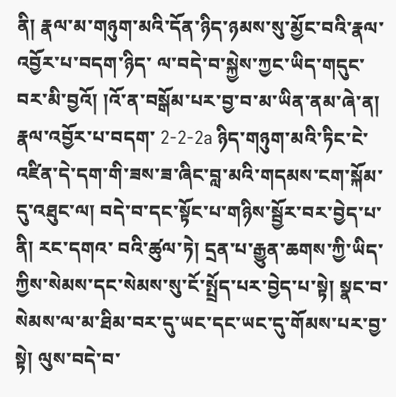ནི། རྣལ་མ་གཉུག་མའི་དོན་ཉིད་ཉམས་སུ་མྱོང་བའི་རྣལ་འབྱོར་པ་བདག་ཉིད་ ལ་བདེ་བ་སྐྱེས་ཀྱང་ཡིད་གདུང་བར་མི་བྱའོ། །འོ་ན་བསྒོམ་པར་བྱ་བ་མ་ཡིན་ནམ་ཞེ་ན། རྣལ་འབྱོར་པ་བདག་ 2-2-2a ཉིད་གཉུག་མའི་ཏིང་ངེ་འཛིན་དེ་དག་གི་ཟས་ཟ་ཞིང་བླ་མའི་གདམས་ངག་སྐོམ་དུ་འཐུང་ལ། བདེ་བ་དང་སྟོང་པ་གཉིས་སྦྱོར་བར་བྱེད་པ་ནི། རང་དགའ་ བའི་ཚུལ་ཏེ། དྲན་པ་རྒྱུན་ཆགས་ཀྱི་ཡིད་ཀྱིས་སེམས་དང་སེམས་སུ་ངོ་སྤྲོད་པར་བྱེད་པ་སྟེ། སྣང་བ་སེམས་ལ་མ་ཐིམ་བར་དུ་ཡང་དང་ཡང་དུ་གོམས་པར་བྱ་སྟེ། ལུས་བདེ་བ་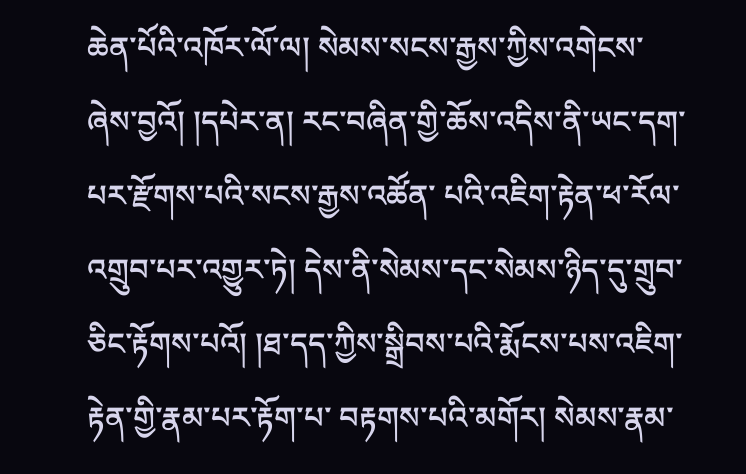ཆེན་པོའི་འཁོར་ལོ་ལ། སེམས་སངས་རྒྱས་ཀྱིས་འགེངས་ཞེས་བྱའོ། །དཔེར་ན། རང་བཞིན་གྱི་ཆོས་འདིས་ནི་ཡང་དག་པར་རྫོགས་པའི་སངས་རྒྱས་འཚོན་ པའི་འཇིག་རྟེན་ཕ་རོལ་འགྲུབ་པར་འགྱུར་ཏེ། དེས་ནི་སེམས་དང་སེམས་ཉིད་དུ་གྲུབ་ཅིང་རྟོགས་པའོ། །ཐ་དད་ཀྱིས་སྒྲིབས་པའི་རྨོངས་པས་འཇིག་རྟེན་གྱི་རྣམ་པར་རྟོག་པ་ བརྟགས་པའི་མགོར། སེམས་རྣམ་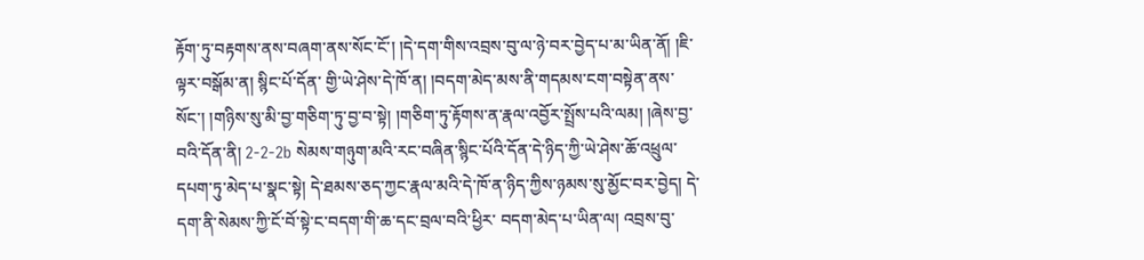རྟོག་ཏུ་བརྟགས་ནས་བཞག་ནས་སོང་ངོ་། །དེ་དག་གིས་འབྲས་བུ་ལ་ཉེ་བར་བྱེད་པ་མ་ཡིན་ནོ། །ཇི་ལྟར་བསྒོམ་ན། སྙིང་པོ་དོན་ གྱི་ཡེ་ཤེས་དེ་ཁོ་ན། །བདག་མེད་མས་ནི་གདམས་ངག་བསྟེན་ནས་སོང་། །གཉིས་སུ་མི་བྱ་གཅིག་ཏུ་བྱ་བ་སྟེ། །གཅིག་ཏུ་རྟོགས་ན་རྣལ་འབྱོར་སྤྲོས་པའི་ལམ། །ཞེས་བྱ་བའི་དོན་ནི། 2-2-2b སེམས་གཉུག་མའི་རང་བཞིན་སྙིང་པོའི་དོན་དེ་ཉིད་ཀྱི་ཡེ་ཤེས་ཆོ་འཕྲུལ་དཔག་ཏུ་མེད་པ་སྣང་སྟེ། དེ་ཐམས་ཅད་ཀྱང་རྣལ་མའི་དེ་ཁོ་ན་ཉིད་ཀྱིས་ཉམས་སུ་མྱོང་བར་བྱེད། དེ་དག་ནི་སེམས་ཀྱི་ངོ་བོ་སྟེ་ང་བདག་གི་ཆ་དང་བྲལ་བའི་ཕྱིར་ བདག་མེད་པ་ཡིན་ལ། འབྲས་བུ་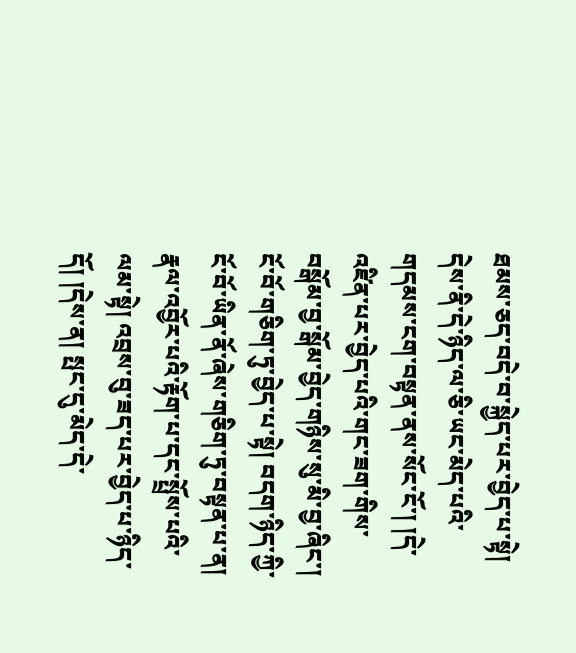ཐམས་ཅད་བདེ་བ་སྐྱེད་པར་བྱེད་པ་སྟེ། དེས་ནི་དེ་ཉིད་ལ་ཅི་ཡང་མེད་པའི་གདམས་ངག་བསྟན་ནས་སོང་ངོ་། །དེ་འཛིན་པར་བྱེད་པའི་གང་ཟག་གིས་བསྒོམ་བྱ་སྒོམ་བྱེད་གཉིས་སུ་མི་བྱ་ཞིང་། ངོ་བོ་གཅིག་ཏུ་བྱེད་པ་སྟེ། བདག་ཉིད་ཀྱི་ངོ་བོ་ཡིན་ནོ་ཞེས་གཅིག་ཏུ་བསྟན་པ་ན། རྣལ་འབྱོར་པའི་རྟོག་པ་དང་སྤྲོས་པའི་ལམ་སྟེ། འབྲས་བུ་ཟད་པར་བྱེད་པ་ཉིད་དོ། །དེས་ན། སྤང་དུ་མེད་དེ་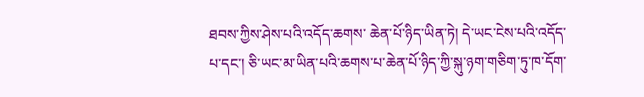ཐབས་ཀྱིས་ཤེས་པའི་འདོད་ཆགས་ ཆེན་པོ་ཉིད་ཡིན་ཏེ། དེ་ཡང་ངེས་པའི་འདོད་པ་དང་། ཅི་ཡང་མ་ཡིན་པའི་ཆགས་པ་ཆེན་པོ་ཉིད་ཀྱི་སྐུ་ཉག་གཅིག་ཏུ་ཁ་དོག་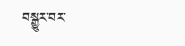བསྒྱུར་བར་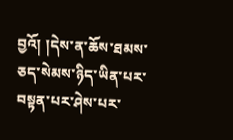བྱའོ། །དེས་ན་ཆོས་ཐམས་ཅད་སེམས་ཉིད་ཡིན་པར་བསྟན་པར་ཤེས་པར་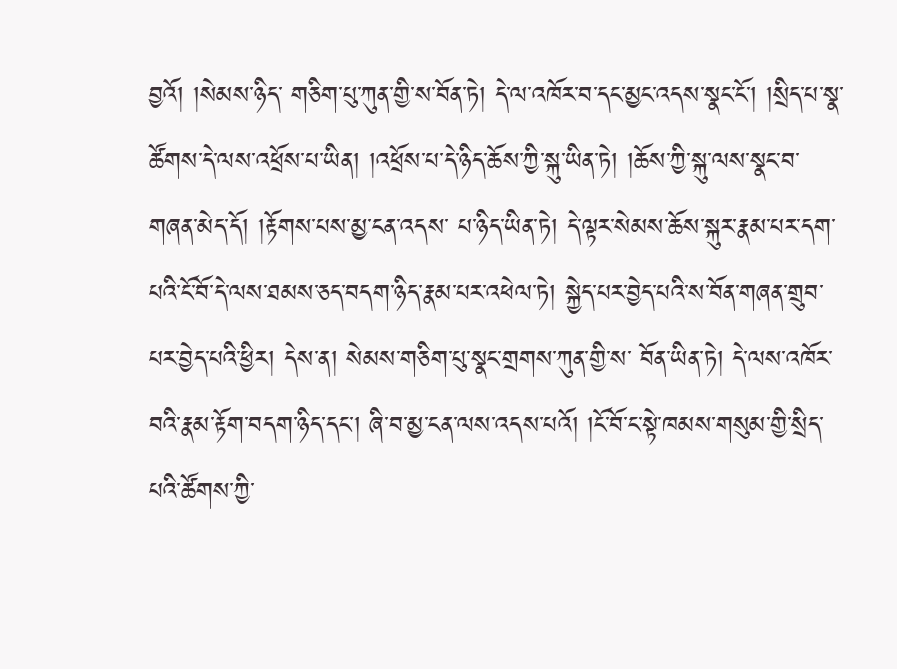བྱའོ། །སེམས་ཉིད་ གཅིག་པུ་ཀུན་གྱི་ས་བོན་ཏེ། དེ་ལ་འཁོར་བ་དང་མྱང་འདས་སྣང་ངོ་། །སྲིད་པ་སྣ་ཚོགས་དེ་ལས་འཕྲོས་པ་ཡིན། །འཕྲོས་པ་དེ་ཉིད་ཆོས་ཀྱི་སྐུ་ཡིན་ཏེ། །ཆོས་ཀྱི་སྐུ་ལས་སྣང་བ་གཞན་མེད་དོ། །རྟོགས་པས་མྱ་ངན་འདས་ པ་ཉིད་ཡིན་ཏེ། དེ་ལྟར་སེམས་ཆོས་སྐུར་རྣམ་པར་དག་པའི་ངོ་བོ་དེ་ལས་ཐམས་ཅད་བདག་ཉིད་རྣམ་པར་འཕེལ་ཏེ། སྐྱེད་པར་བྱེད་པའི་ས་བོན་གཞན་གྲུབ་པར་བྱེད་པའི་ཕྱིར། དེས་ན། སེམས་གཅིག་པུ་སྣང་གྲགས་ཀུན་གྱི་ས་ བོན་ཡིན་ཏེ། དེ་ལས་འཁོར་བའི་རྣམ་རྟོག་བདག་ཉིད་དང་། ཞི་བ་མྱ་ངན་ལས་འདས་པའོ། །ངོ་བོ་ང་སྟེ་ཁམས་གསུམ་གྱི་སྲིད་པའི་ཚོགས་ཀྱི་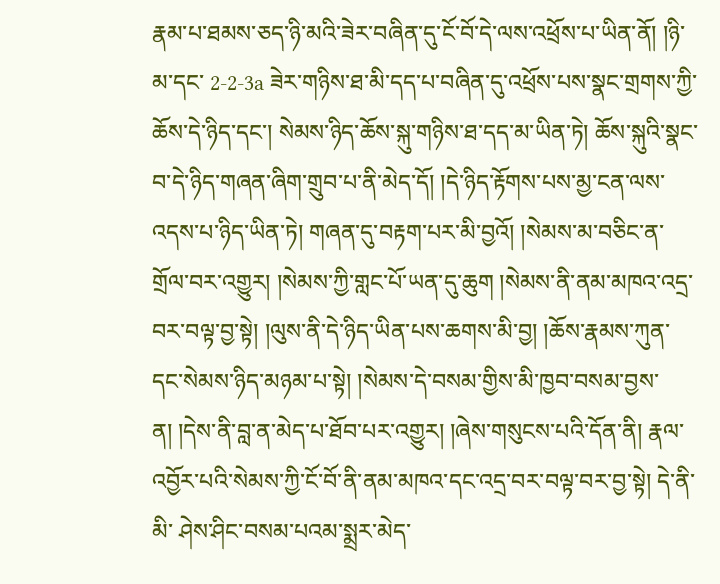རྣམ་པ་ཐམས་ཅད་ཉི་མའི་ཟེར་བཞིན་དུ་ངོ་བོ་དེ་ལས་འཕྲོས་པ་ཡིན་ནོ། །ཉི་མ་དང་ 2-2-3a ཟེར་གཉིས་ཐ་མི་དད་པ་བཞིན་དུ་འཕྲོས་པས་སྣང་གྲགས་ཀྱི་ཆོས་དེ་ཉིད་དང་། སེམས་ཉིད་ཆོས་སྐུ་གཉིས་ཐ་དད་མ་ཡིན་ཏེ། ཆོས་སྐུའི་སྣང་བ་དེ་ཉིད་གཞན་ཞིག་གྲུབ་པ་ནི་མེད་དོ། །དེ་ཉིད་རྟོགས་པས་མྱ་ངན་ལས་ འདས་པ་ཉིད་ཡིན་ཏེ། གཞན་དུ་བརྟག་པར་མི་བྱའོ། །སེམས་མ་བཅིང་ན་གྲོལ་བར་འགྱུར། །སེམས་ཀྱི་གླང་པོ་ཡན་དུ་ཆུག །སེམས་ནི་ནམ་མཁའ་འདྲ་བར་བལྟ་བྱ་སྟེ། །ལུས་ནི་དེ་ཉིད་ཡིན་པས་ཆགས་མི་བྱ། །ཆོས་རྣམས་ཀུན་ དང་སེམས་ཉིད་མཉམ་པ་སྟེ། །སེམས་དེ་བསམ་གྱིས་མི་ཁྱབ་བསམ་བྱས་ན། །དེས་ནི་བླ་ན་མེད་པ་ཐོབ་པར་འགྱུར། །ཞེས་གསུངས་པའི་དོན་ནི། རྣལ་འབྱོར་པའི་སེམས་ཀྱི་ངོ་བོ་ནི་ནམ་མཁའ་དང་འདྲ་བར་བལྟ་བར་བྱ་སྟེ། དེ་ནི་མི་ ཤེས་ཤིང་བསམ་པའམ་སྨྲར་མེད་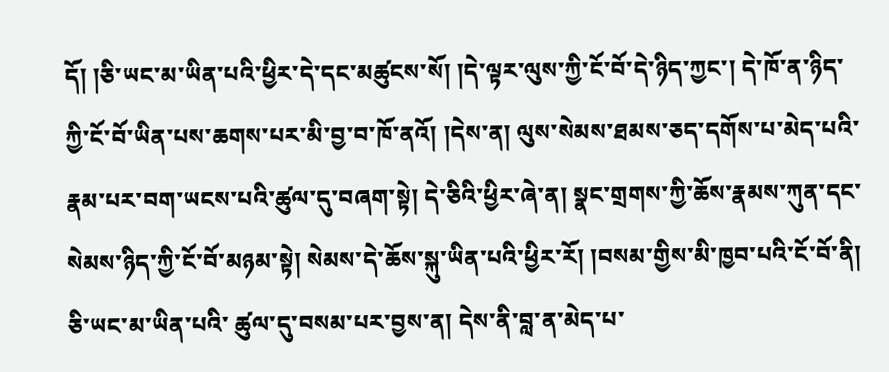དོ། །ཅི་ཡང་མ་ཡིན་པའི་ཕྱིར་དེ་དང་མཚུངས་སོ། །དེ་ལྟར་ལུས་ཀྱི་ངོ་བོ་དེ་ཉིད་ཀྱང་། དེ་ཁོ་ན་ཉིད་ཀྱི་ངོ་བོ་ཡིན་པས་ཆགས་པར་མི་བྱ་བ་ཁོ་ནའོ། །དེས་ན། ལུས་སེམས་ཐམས་ཅད་དགོས་པ་མེད་པའི་ རྣམ་པར་བག་ཡངས་པའི་ཚུལ་དུ་བཞག་སྟེ། དེ་ཅིའི་ཕྱིར་ཞེ་ན། སྣང་གྲགས་ཀྱི་ཆོས་རྣམས་ཀུན་དང་སེམས་ཉིད་ཀྱི་ངོ་བོ་མཉམ་སྟེ། སེམས་དེ་ཆོས་སྐུ་ཡིན་པའི་ཕྱིར་རོ། །བསམ་གྱིས་མི་ཁྱབ་པའི་ངོ་བོ་ནི། ཅི་ཡང་མ་ཡིན་པའི་ ཚུལ་དུ་བསམ་པར་བྱས་ན། དེས་ནི་བླ་ན་མེད་པ་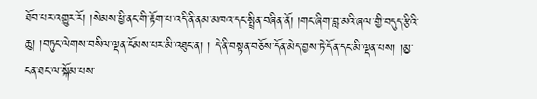ཐོབ་པར་འགྱུར་རོ། །སེམས་ཕྱི་ནང་གི་རྟོག་པ་འདི་ནི་ནམ་མཁའ་དང་སྤྲིན་བཞིན་ནོ། །གང་ཞིག་བླ་མའི་ཞལ་གྱི་བདུད་རྩིའི་ཆུ། །བཏུང་ལེགས་བསིལ་ལྡན་ངོམས་པར་མི་འཐུང་ན། ། དེ་ནི་བསྟན་བཅོས་དོན་མེད་བྱས་ཏེ་དོན་དང་མི་ལྡན་པས། །མྱ་ངན་ཐང་ལ་སྐོམ་པས་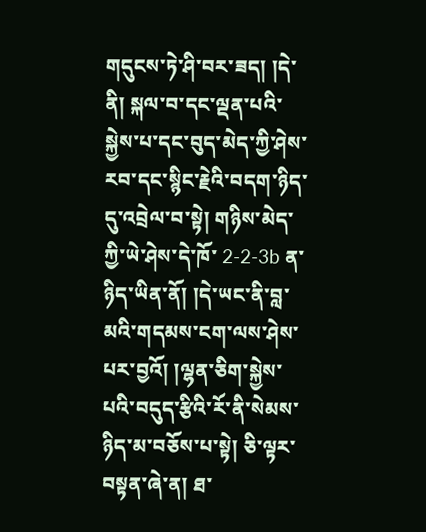གདུངས་ཏེ་ཤི་བར་ཟད། །དེ་ནི། སྐལ་བ་དང་ལྡན་པའི་སྐྱེས་པ་དང་བུད་མེད་ཀྱི་ཤེས་རབ་དང་སྙིང་རྗེའི་བདག་ཉིད་དུ་འབྲེལ་བ་སྟེ། གཉིས་མེད་ཀྱི་ཡེ་ཤེས་དེ་ཁོ་ 2-2-3b ན་ཉིད་ཡིན་ནོ། །དེ་ཡང་ནི་བླ་མའི་གདམས་ངག་ལས་ཤེས་པར་བྱའོ། །ལྷན་ཅིག་སྐྱེས་པའི་བདུད་རྩིའི་རོ་ནི་སེམས་ཉིད་མ་བཅོས་པ་སྟེ། ཅི་ལྟར་བསྟན་ཞེ་ན། ཐ་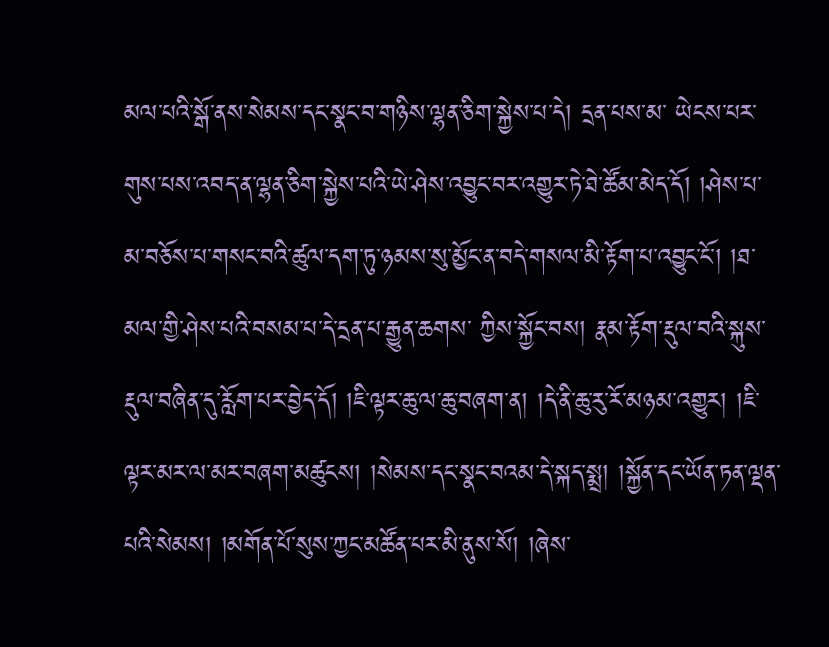མལ་པའི་སྒོ་ནས་སེམས་དང་སྣང་བ་གཉིས་ལྷན་ཅིག་སྐྱེས་པ་དེ། དྲན་པས་མ་ ཡེངས་པར་གུས་པས་འབད་ན་ལྷན་ཅིག་སྐྱེས་པའི་ཡེ་ཤེས་འབྱུང་བར་འགྱུར་ཏེ་ཐེ་ཚོམ་མེད་དོ། །ཤེས་པ་མ་བཅོས་པ་གསང་བའི་ཚུལ་དག་ཏུ་ཉམས་སུ་མྱོང་ན་བདེ་གསལ་མི་རྟོག་པ་འབྱུང་ངོ་། །ཐ་མལ་གྱི་ཤེས་པའི་བསམ་པ་དེ་དྲན་པ་རྒྱུན་ཆགས་ ཀྱིས་སྐྱོང་བས། རྣམ་རྟོག་རྡུལ་བའི་སྐུས་རྡུལ་བཞིན་དུ་རློག་པར་བྱེད་དོ། །ཇི་ལྟར་ཆུ་ལ་ཆུ་བཞག་ན། །དེ་ནི་ཆུ་རུ་རོ་མཉམ་འགྱུར། །ཇི་ལྟར་མར་ལ་མར་བཞག་མཚུངས། །སེམས་དང་སྣང་བའམ་དེ་སྐད་སྨྲ། །སྐྱོན་དང་ཡོན་ཏན་ལྡན་ པའི་སེམས། །མགོན་པོ་སུས་ཀྱང་མཚོན་པར་མི་ནུས་སོ། །ཞེས་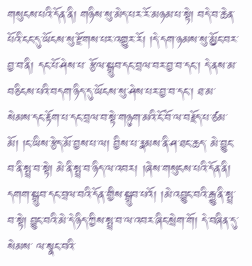གསུངས་པའི་དོན་ནི། གཉིས་སུ་མེད་པར་རོ་མཉམ་པ་སྟེ། བདེ་བ་ཆེན་པོའི་ངང་དུ་ཡོངས་སུ་རྫོགས་པར་འགྱུར་རོ། །དེ་དག་ཉམས་སུ་མྱོང་བར་བྱ་བ་ནི། དང་པོ་ཤེས་པ་ རྩོལ་སྒྲུབ་དང་བྲལ་བར་བྱ་བ་དང་། དེ་ནས་མ་བཅིངས་པའི་བདག་ཉིད་དུ་ཡོངས་སུ་ཤེས་པར་བྱ་བ་དང་། ཐ་མ་སེམས་དང་རྟོག་པ་དང་བྲལ་བ་སྟེ་གཉུག་མའི་ངོ་བོ་ལ་བརྗོད་པ་ཙམ་མོ། །ང་ཡིས་རྩེད་མོ་བྱས་པ་ལ། བྱིས་པ་རྣམས་ནི་ཤ་ཐང་ཆད་ མེ་བྱུང་བ་ནི་སྤྲ་བ་སྟེ། མེ་ནི་སྤྲ་བ་ཉིད་ལ་འབར། །ཞེས་གསུངས་པའི་དོན་ནི། དགག་སྒྲུབ་དང་བྲལ་བའི་དོན་གྱིས་སྒྲུབ་པའོ། །མེ་འབྱུང་བའི་རྒྱུ་ནི་སྤྲ་བ་སྟེ། བྱུང་བའི་མེ་དེ་ཉིད་ཀྱིས་སྤྲ་བ་ལ་འབར་ཞིང་སྲེག་གོ། དེ་བཞིན་དུ་སེམས་ ལ་སྣང་བའི་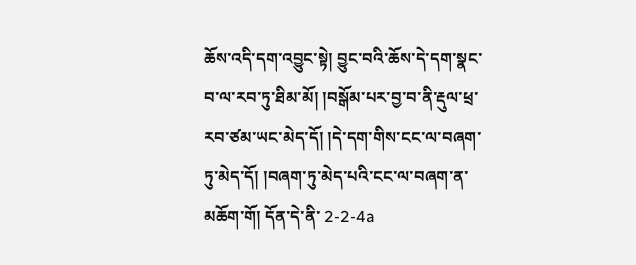ཆོས་འདི་དག་འབྱུང་སྟེ། བྱུང་བའི་ཆོས་དེ་དག་སྣང་བ་ལ་རབ་ཏུ་ཐིམ་མོ། །བསྒོམ་པར་བྱ་བ་ནི་རྡུལ་ཕྲ་རབ་ཙམ་ཡང་མེད་དོ། །དེ་དག་གིས་ངང་ལ་བཞག་ཏུ་མེད་དོ། །བཞག་ཏུ་མེད་པའི་ངང་ལ་བཞག་ན་མཆོག་གོ། དོན་དེ་ནི་ 2-2-4a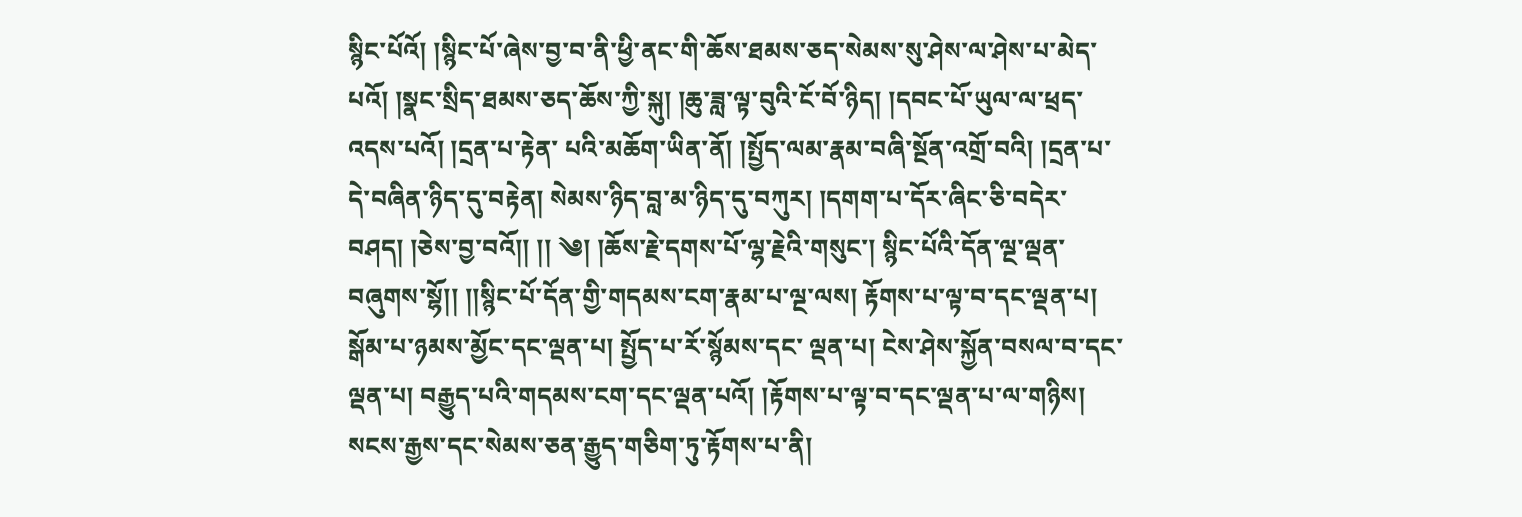སྙིང་པོའོ། །སྙིང་པོ་ཞེས་བྱ་བ་ནི་ཕྱི་ནང་གི་ཆོས་ཐམས་ཅད་སེམས་སུ་ཤེས་ལ་ཤེས་པ་མེད་པའོ། །སྣང་སྲིད་ཐམས་ཅད་ཆོས་ཀྱི་སྐུ། །ཆུ་ཟླ་ལྟ་བུའི་ངོ་བོ་ཉིད། །དབང་པོ་ཡུལ་ལ་ཕྲད་འདས་པའོ། །དྲན་པ་རྟེན་ པའི་མཆོག་ཡིན་ནོ། །སྤྱོད་ལམ་རྣམ་བཞི་སྔོན་འགྲོ་བའི། །དྲན་པ་དེ་བཞིན་ཉིད་དུ་བརྟེན། སེམས་ཉིད་བླ་མ་ཉིད་དུ་བཀུར། །དགག་པ་དོར་ཞིང་ཅི་བདེར་བཤད། །ཅེས་བྱ་བའོ།། །། ༄། །ཆོས་རྗེ་དགས་པོ་ལྷ་རྗེའི་གསུང་། སྙིང་པོའི་དོན་ལྔ་ལྡན་བཞུགས་སྷོ།། །།སྙིང་པོ་དོན་གྱི་གདམས་ངག་རྣམ་པ་ལྔ་ལས། རྟོགས་པ་ལྟ་བ་དང་ལྡན་པ། སྒོམ་པ་ཉམས་མྱོང་དང་ལྡན་པ། སྤྱོད་པ་རོ་སྙོམས་དང་ ལྡན་པ། ངེས་ཤེས་སྐྱོན་བསལ་བ་དང་ལྡན་པ། བརྒྱུད་པའི་གདམས་ངག་དང་ལྡན་པའོ། །རྟོགས་པ་ལྟ་བ་དང་ལྡན་པ་ལ་གཉིས། སངས་རྒྱས་དང་སེམས་ཅན་རྒྱུད་གཅིག་ཏུ་རྟོགས་པ་ནི།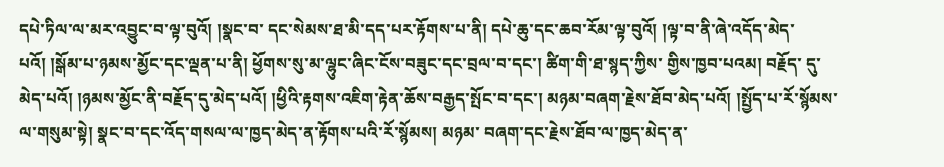དཔེ་ཏིལ་ལ་མར་འབྱུང་བ་ལྟ་བུའོ། །སྣང་བ་ དང་སེམས་ཐ་མི་དད་པར་རྟོགས་པ་ནི། དཔེ་ཆུ་དང་ཆབ་རོམ་ལྟ་བུའོ། །ལྟ་བ་ནི་ཞེ་འདོད་མེད་པའོ། །སྒོམ་པ་ཉམས་མྱོང་དང་ལྡན་པ་ནི། ཕྱོགས་སུ་མ་ལྷུང་ཞིང་ངོས་བཟུང་དང་བྲལ་བ་དང་། ཚིག་གི་ཐ་སྙད་ཀྱིས་ གྱིས་ཁྱབ་པའམ། བརྗོད་ དུ་མེད་པའོ། །ཉམས་མྱོང་ནི་བརྗོད་དུ་མེད་པའོ། །ཕྱིའི་རྟགས་འཇིག་རྟེན་ཆོས་བརྒྱད་སྤོང་བ་དང་། མཉམ་བཞག་རྗེས་ཐོབ་མེད་པའོ། །སྤྱོད་པ་རོ་སྙོམས་ལ་གསུམ་སྟེ། སྣང་བ་དང་འོད་གསལ་ལ་ཁྱད་མེད་ན་རྟོགས་པའི་རོ་སྙོམས། མཉམ་ བཞག་དང་རྗེས་ཐོབ་ལ་ཁྱད་མེད་ན་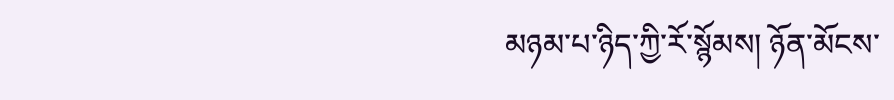མཉམ་པ་ཉིད་ཀྱི་རོ་སྙོམས། ཉོན་མོངས་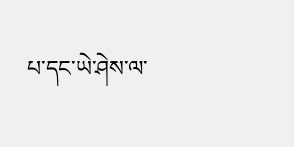པ་དང་ཡེ་ཤེས་ལ་